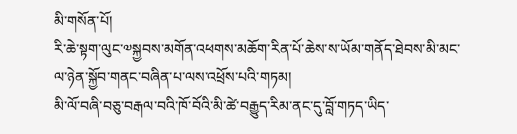མི་གསོན་པོ།
རི་ཆེ་སྟག་ལུང་༧སྐྱབས་མགོན་འཕགས་མཆོག་རིན་པོ་ཆེས་ས་ཡོམ་གནོད་ཐེབས་མི་མང་ལ་ཉེན་སྐྱོབ་གནང་བཞིན་པ་ལས་འཕྲོས་པའི་གཏམ།
མི་ལོ་བཞི་བཅུ་བརྒལ་བའི་ཁོ་བོའི་མི་ཚེ་བརྒྱུད་རིམ་ནང་དུ་བློ་གཏད་ཡིད་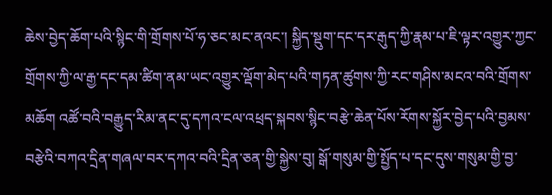ཆེས་བྱེད་ཆོག་པའི་སྙིང་གི་གྲོགས་པོ་ཧ་ཅང་མང་ནའང་། སྐྱིད་སྡུག་དང་དར་རྒུད་ཀྱི་རྣམ་པ་ཇི་ལྟར་འགྱུར་ཀྱང་གྲོགས་ཀྱི་ལ་རྒྱ་དང་དམ་ཚིག་ནམ་ཡང་འགྱུར་ལྡོག་མེད་པའི་གཏན་ཚུགས་ཀྱི་རང་གཤིས་མངའ་བའི་གྲོགས་མཆོག འཚོ་བའི་བརྒྱུད་རིམ་ནང་དུ་དཀའ་ངལ་འཕྲད་སྐབས་སྙིང་བརྩེ་ཆེན་པོས་རོགས་སྐྱོར་བྱེད་པའི་བྱམས་བརྩེའི་བཀའ་དྲིན་གཞལ་བར་དཀའ་བའི་དྲིན་ཅན་གྱི་སྐྱེས་བུ། སྒོ་གསུམ་གྱི་སྤྱོད་པ་དང་དུས་གསུམ་གྱི་བྱ་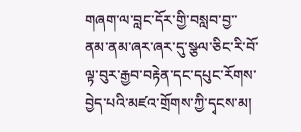གཞག་ལ་བླང་དོར་གྱི་བསླབ་བྱ་་ནམ་ནམ་ཞར་ཞར་དུ་སྩལ་ཅིང་རི་བོ་ལྟ་བུར་རྒྱབ་བརྟེན་དང་དཔུང་རོགས་བྱེད་པའི་མཛའ་གྲོགས་ཀྱི་དྭངས་མ།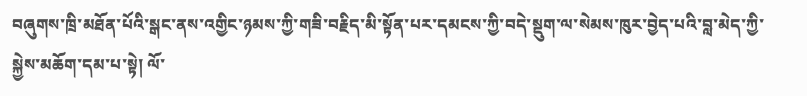བཞུགས་ཁྲི་མཐོན་པོའི་སྒང་ནས་འགྱིང་ཉམས་ཀྱི་གཟི་བརྗིད་མི་སྟོན་པར་དམངས་ཀྱི་བདེ་སྡུག་ལ་སེམས་ཁུར་བྱེད་པའི་བླ་མེད་ཀྱི་སྐྱེས་མཆོག་དམ་པ་སྟེ། ལོ་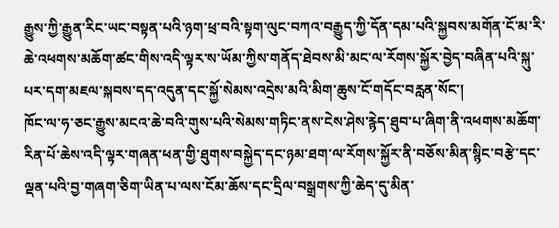རྒྱུས་ཀྱི་རྒྱུན་རིང་ཡང་བསྟན་པའི་ཉག་ཕྲ་བའི་སྟག་ལུང་བཀའ་བརྒྱུད་ཀྱི་དོན་དམ་པའི་སྐྱབས་མགོན་ངོ་མ་རི་ཆེ་འཕགས་མཆོག་ཚང་གིས་འདི་ལྟར་ས་ཡོམ་ཀྱིས་གནོད་ཐེབས་མི་མང་ལ་རོགས་སྐྱོར་བྱེད་བཞིན་པའི་སྐུ་པར་དག་མཇལ་སྐབས་དད་འདུན་དང་སྐྱོ་སེམས་འདྲེས་མའི་མིག་ཆུས་ངོ་གདོང་བརླན་སོང་།
ཁོང་ལ་ཧ་ཅང་རྒྱུས་མངའ་ཆེ་བའི་གུས་པའི་སེམས་གཏིང་ནས་ངེས་ཤེས་རྙེད་ཐུབ་པ་ཞིག་ནི་འཕགས་མཆོག་རིན་པོ་ཆེས་འདི་ལྟར་གཞན་ཕན་གྱི་ཐུགས་བསྐྱེད་དང་ཉམ་ཐག་ལ་རོགས་སྐྱོར་ནི་བཅོས་མིན་སྙིང་བརྩེ་དང་ལྡན་པའི་བྱ་གཞག་ཅིག་ཡིན་པ་ལས་ངོམ་ཆོས་དང་དྲིལ་བསྒྲགས་ཀྱི་ཆེད་དུ་མིན་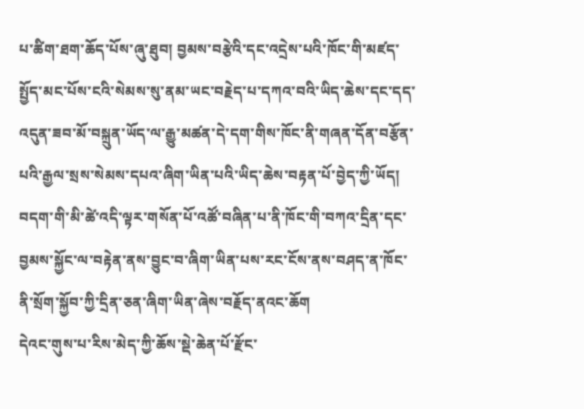པ་ཚིག་ཐག་ཆོད་པོས་ཞུ་ཐུབ། བྱམས་བརྩེའི་དང་འདྲེས་པའི་ཁོང་གི་མཛད་སྤྱོད་མང་པོས་ངའི་སེམས་སུ་ནམ་ཡང་བརྗེད་པ་དཀའ་བའི་ཡིད་ཆེས་དང་དད་འདུན་ཟབ་མོ་བསྐྲུན་ཡོད་ལ་རྒྱུ་མཚན་དེ་དག་གིས་ཁོང་ནི་གཞན་དོན་བརྩོན་པའི་རྒྱལ་སྲས་སེམས་དཔའ་ཞིག་ཡིན་པའི་ཡིད་ཆེས་བརྟན་པོ་བྱེད་ཀྱི་ཡོད།
བདག་གི་མི་ཚེ་འདི་ལྟར་གསོན་པོ་འཚོ་བཞིན་པ་ནི་ཁོང་གི་བཀའ་དྲིན་དང་བྱམས་སྐྱོང་ལ་བརྟེན་ནས་བྱུང་བ་ཞིག་ཡིན་པས་རང་ངོས་ནས་བཤད་ན་ཁོང་ནི་སྲོག་སྐྱོབ་ཀྱི་དྲིན་ཅན་ཞིག་ཡིན་ཞེས་བརྗོད་ནའང་ཆོག
དེའང་གུས་པ་རིས་མེད་ཀྱི་ཆོས་སྡེ་ཆེན་པོ་རྫོང་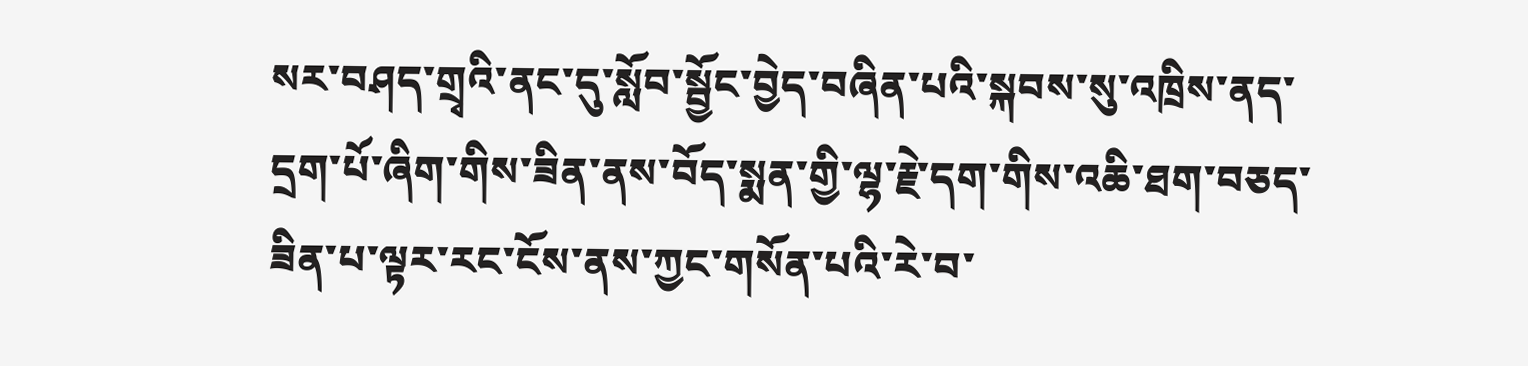སར་བཤད་གྲྭའི་ནང་དུ་སློབ་སྦྱོང་བྱེད་བཞིན་པའི་སྐབས་སུ་འཁྲིས་ནད་དྲག་པོ་ཞིག་གིས་ཟིན་ནས་བོད་སྨན་གྱི་ལྷ་རྗེ་དག་གིས་འཆི་ཐག་བཅད་ཟིན་པ་ལྟར་རང་ངོས་ནས་ཀྱང་གསོན་པའི་རེ་བ་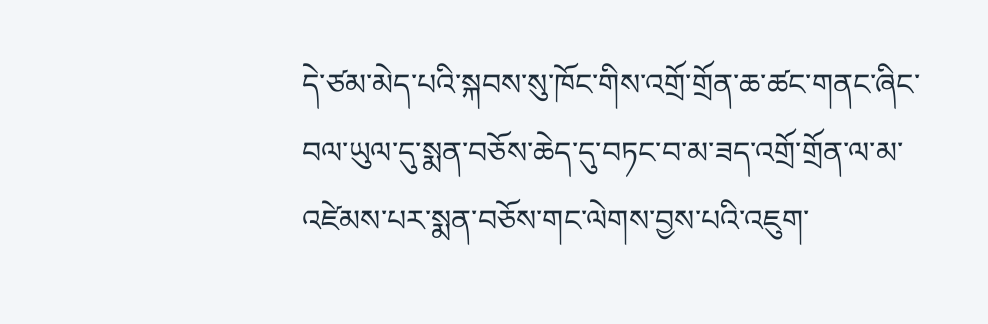དེ་ཙམ་མེད་པའི་སྐབས་སུ་ཁོང་གིས་འགྲོ་གྲོན་ཆ་ཚང་གནང་ཞིང་བལ་ཡུལ་དུ་སྨན་བཅོས་ཆེད་དུ་བཏང་བ་མ་ཟད་འགྲོ་གྲོན་ལ་མ་འཛེམས་པར་སྨན་བཅོས་གང་ལེགས་བྱས་པའི་འཇུག་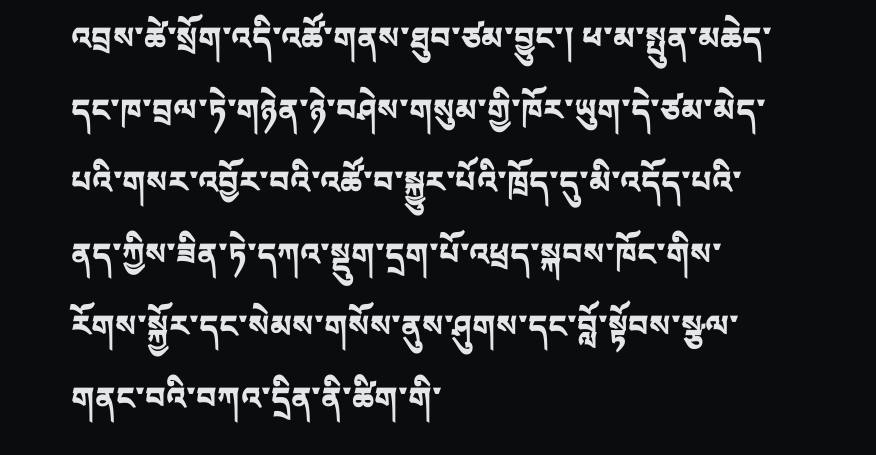འབྲས་ཚེ་སྲོག་འདི་འཚོ་གནས་ཐུབ་ཙམ་བྱུང་། ཕ་མ་སྤུན་མཆེད་དང་ཁ་བྲལ་ཏེ་གཉེན་ཉེ་བཤེས་གསུམ་གྱི་ཁོར་ཡུག་དེ་ཙམ་མེད་པའི་གསར་འབྱོར་བའི་འཚོ་བ་སྐྱུར་པོའི་ཁྲོད་དུ་མི་འདོད་པའི་ནད་ཀྱིས་ཟིན་ཏེ་དཀའ་སྡུག་དྲག་པོ་འཕྲད་སྐབས་ཁོང་གིས་རོགས་སྐྱོར་དང་སེམས་གསོས་ནུས་ཤུགས་དང་བློ་སྟོབས་སྩལ་གནང་བའི་བཀའ་དྲིན་ནི་ཚིག་གི་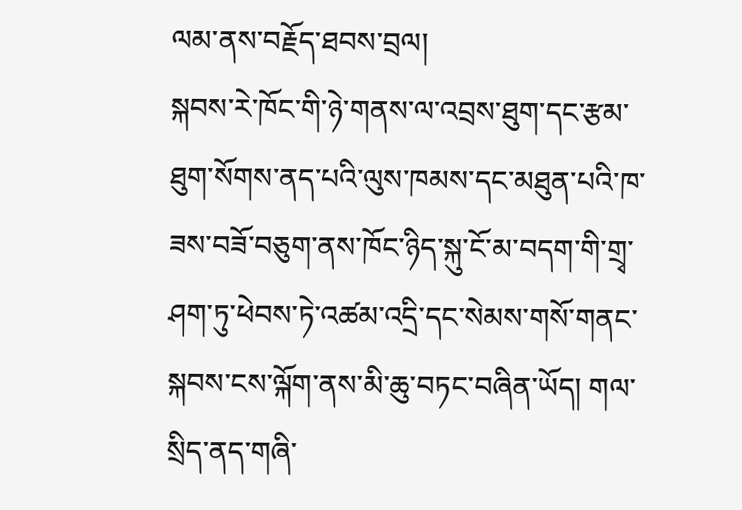ལམ་ནས་བརྗོད་ཐབས་བྲལ།
སྐབས་རེ་ཁོང་གི་ཉེ་གནས་ལ་འབྲས་ཐུག་དང་རྩམ་ཐུག་སོགས་ནད་པའི་ལུས་ཁམས་དང་མཐུན་པའི་ཁ་ཟས་བཟོ་བཅུག་ནས་ཁོང་ཉིད་སྐུ་ངོ་མ་བདག་གི་གྲྭ་ཤག་ཏུ་ཕེབས་ཏེ་འཚམ་འདྲི་དང་སེམས་གསོ་གནང་སྐབས་ངས་ལྐོག་ནས་མི་ཆུ་བཏང་བཞིན་ཡོད། གལ་སྲིད་ནད་གཞི་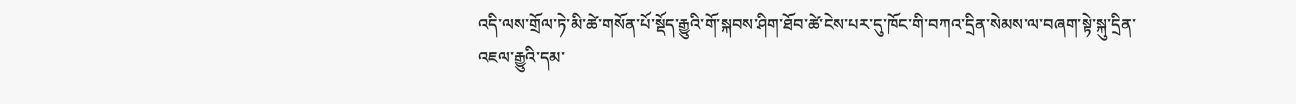འདི་ལས་གྲོལ་ཏེ་མི་ཚེ་གསོན་པོ་སྡོད་རྒྱུའི་གོ་སྐབས་ཤིག་ཐོབ་ཚེ་ངེས་པར་དུ་ཁོང་གི་བཀའ་དྲིན་སེམས་ལ་བཞག་སྟེ་སྐུ་དྲིན་འཇལ་རྒྱུའི་དམ་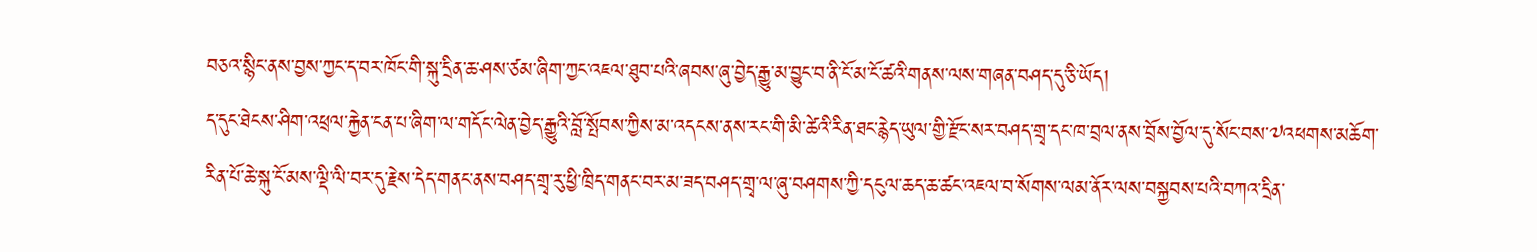བཅའ་སྙིང་ནས་བྱས་ཀྱང་ད་བར་ཁོང་གི་སྐུ་དྲིན་ཆ་ཤས་ཙམ་ཞིག་ཀྱང་འཇལ་ཐུབ་པའི་ཞབས་ཞུ་བྱེད་རྒྱུ་མ་བྱུང་བ་ནི་ངོ་མ་ངོ་ཚའི་གནས་ལས་གཞན་བཤད་དུ་ཅི་ཡོད།
ད་དུང་ཐེངས་ཤིག་འཕྲལ་རྐྱེན་ངན་པ་ཞིག་ལ་གདོང་ལེན་བྱེད་རྒྱུའི་བློ་སྤོབས་ཀྱིས་མ་འདངས་ནས་རང་གི་མི་ཚེའི་རིན་ཐང་རྙེད་ཡུལ་གྱི་རྫོང་སར་བཤད་གྲྭ་དང་ཁ་བྲལ་ནས་བྲོས་བྱོལ་དུ་སོང་བས་༧འཕགས་མཆོག་རིན་པོ་ཆེ་སྐུ་ངོ་མས་ལྡི་ལི་བར་དུ་རྗེས་དེད་གནང་ནས་བཤད་གྲྭ་རུ་ཕྱི་ཁྲིད་གནང་བར་མ་ཟད་བཤད་གྲྭ་ལ་ཞུ་བཤགས་ཀྱི་དངུལ་ཆད་ཆ་ཚང་འཇལ་བ་སོགས་ལམ་ནོར་ལས་བསྐྱབས་པའི་བཀའ་དྲིན་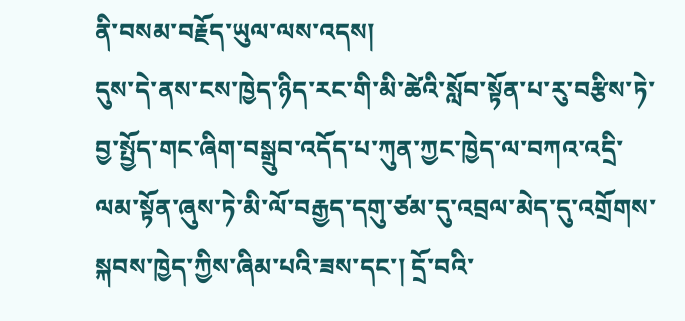ནི་བསམ་བརྗོད་ཡུལ་ལས་འདས།
དུས་དེ་ནས་ངས་ཁྱེད་ཉིད་རང་གི་མི་ཚེའི་སློབ་སྟོན་པ་རུ་བརྩིས་ཏེ་བྱ་སྤྱོད་གང་ཞིག་བསྒྲུབ་འདོད་པ་ཀུན་ཀྱང་ཁྱེད་ལ་བཀའ་འདྲི་ལམ་སྟོན་ཞུས་ཏེ་མི་ལོ་བརྒྱད་དགུ་ཙམ་དུ་འབྲལ་མེད་དུ་འགྲོགས་སྐབས་ཁྱེད་ཀྱིས་ཞིམ་པའི་ཟས་དང་། དྲོ་བའི་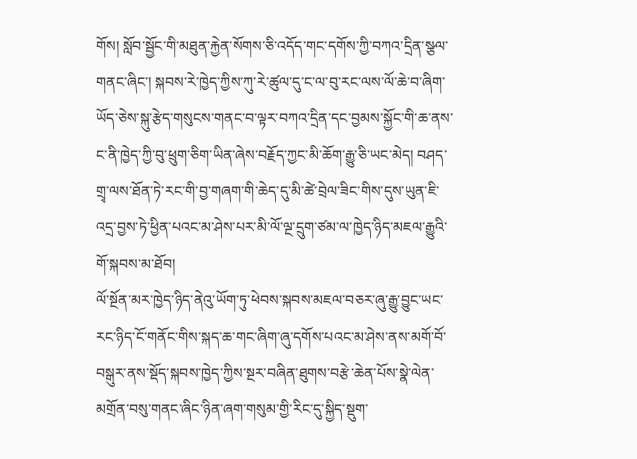གོས། སློབ་སྦྱོང་གི་མཐུན་རྐྱེན་སོགས་ཅི་འདོད་གང་དགོས་ཀྱི་བཀའ་དྲིན་སྩལ་གནང་ཞིང་། སྐབས་རེ་ཁྱེད་ཀྱིས་ཀུ་རེ་ཚུལ་དུ་ང་ལ་བུ་རང་ལས་ལོ་ཆེ་བ་ཞིག་ཡོད་ཅེས་སྐུ་རྩེད་གསུངས་གནང་བ་ལྟར་བཀའ་དྲིན་དང་བྱམས་སྐྱོང་གི་ཆ་ནས་ང་ནི་ཁྱེད་ཀྱི་བུ་ཕྲུག་ཅིག་ཡིན་ཞེས་བརྗོད་ཀྱང་མི་ཆོག་རྒྱུ་ཅི་ཡང་མེད། བཤད་གྲྭ་ལས་ཐོན་ཏེ་རང་གི་བྱ་གཞག་གི་ཆེད་དུ་མི་ཚེ་བྲེལ་ཟིང་གིས་དུས་ཡུན་ཇི་འདྲ་བྱས་ཏེ་ཕྱིན་པའང་མ་ཤེས་པར་མི་ལོ་ལྔ་དྲུག་ཙམ་ལ་ཁྱེད་ཉིད་མཇལ་རྒྱུའི་གོ་སྐབས་མ་ཐོབ།
ལོ་སྔོན་མར་ཁྱེད་ཉིད་ནེའུ་ཡོག་ཏུ་ཕེབས་སྐབས་མཇལ་བཅར་ཞུ་རྒྱུ་བྱུང་ཡང་རང་ཉིད་ངོ་གནོང་གིས་སྐད་ཆ་གང་ཞིག་ཞུ་དགོས་པའང་མ་ཤེས་ནས་མགོ་བོ་བསྒུར་ནས་སྡོད་སྐབས་ཁྱེད་ཀྱིས་སྔར་བཞིན་ཐུགས་བརྩེ་ཆེན་པོས་སྣེ་ལེན་མགྲོན་བསུ་གནང་ཞིང་ཉིན་ཞག་གསུམ་གྱི་རིང་དུ་སྐྱིད་སྡུག་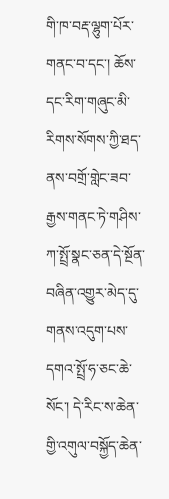གི་ཁ་བརྡ་ལྷུག་པོར་གནང་བ་དང་། ཆོས་དང་རིག་གཞུང་མི་རིགས་སོགས་ཀྱི་ཐད་ནས་བགྲོ་གླེང་ཟབ་རྒྱས་གནང་ཏེ་གཤིས་ཀ་སྤྲོ་སྣང་ཅན་དེ་སྔོན་བཞིན་འགྱུར་མེད་དུ་གནས་འདུག་པས་དགའ་སྤྲོ་ཧ་ཅང་ཆེ་སོང་། དེ་རིང་ས་ཆེན་གྱི་འགུལ་བསྐྱོད་ཆེན་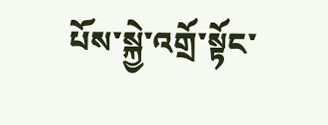པོས་སྐྱེ་འགྲོ་སྟོང་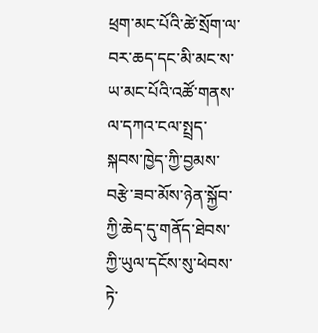ཕྲག་མང་པོའི་ཚེ་སྲོག་ལ་བར་ཆད་དང་མི་མང་ས་ཡ་མང་པོའི་འཚོ་གནས་ལ་དཀའ་ངལ་སྤྲད་སྐབས་ཁྱེད་ཀྱི་བྱམས་བརྩེ་ཟབ་མོས་ཉེན་སྐྱོབ་ཀྱི་ཆེད་དུ་གནོད་ཐེབས་ཀྱི་ཡུལ་དངོས་སུ་ཕེབས་ཏེ་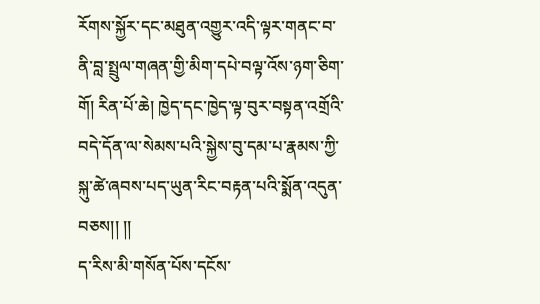རོགས་སྐྱོར་དང་མཐུན་འགྱུར་འདི་ལྟར་གནང་བ་ནི་བླ་སྤྲུལ་གཞན་གྱི་མིག་དཔེ་བལྟ་འོས་ཉག་ཅིག་གོ། རིན་པོ་ཆེ། ཁྱེད་དང་ཁྱེད་ལྟ་བུར་བསྟན་འགྲོའི་བདེ་དོན་ལ་སེམས་པའི་སྐྱེས་བུ་དམ་པ་རྣམས་ཀྱི་སྐུ་ཚེ་ཞབས་པད་ཡུན་རིང་བརྟན་པའི་སྨོན་འདུན་བཅས།། །།
ད་རིས་མི་གསོན་པོས་དངོས་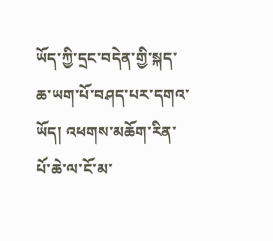ཡོད་ཀྱི་དྲང་བདེན་གྱི་སྐད་ཆ་ཡག་པོ་བཤད་པར་དགའ་ཡོད། འཕགས་མཆོག་རིན་པོ་ཆེ་ལ་ངོ་མ་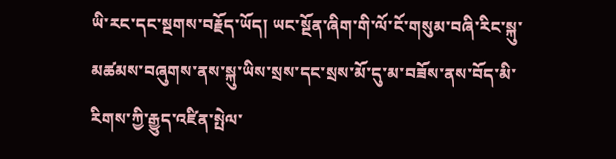ཡི་རང་དང་སྔགས་བརྗོད་ཡོད། ཡང་སྔོན་ཞིག་གི་ལོ་ངོ་གསུམ་བཞི་རིང་སྐུ་མཚམས་བཞུགས་ནས་སྐུ་ཡིས་སྲས་དང་སྲས་མོ་དུ་མ་བཟོས་ནས་བོད་མི་རིགས་ཀྱི་རྒྱུད་འཛིན་སྤེལ་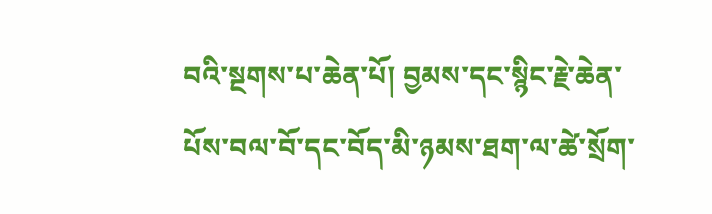བའི་སྔགས་པ་ཆེན་པོ། བྱམས་དང་སྙིང་རྗེ་ཆེན་པོས་བལ་བོ་དང་བོད་མི་ཉམས་ཐག་ལ་ཚེ་སྲོག་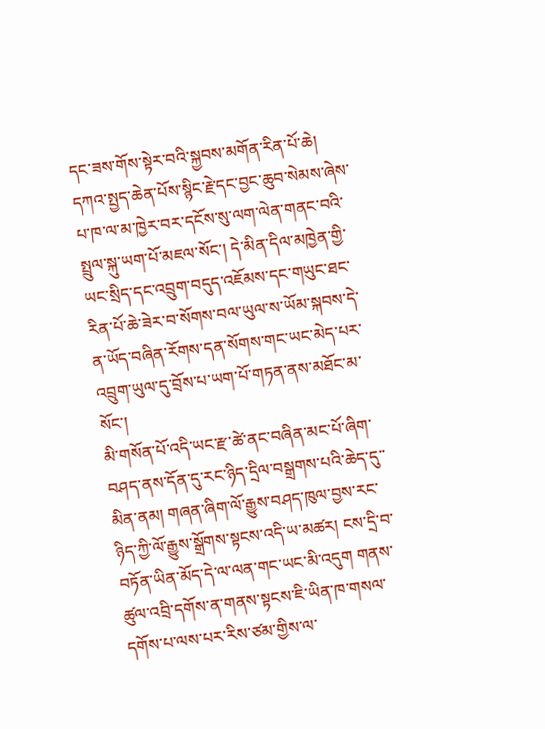དང་ཟས་གོས་སྟེར་བའི་སྐྱབས་མགོན་རིན་པོ་ཆེ། དཀའ་སྤྱད་ཆེན་པོས་སྙིང་རྗེ་དང་བྱང་ཆུབ་སེམས་ཞེས་པ་ཁ་ལ་མ་ཁྱེར་བར་དངོས་སུ་ལག་ལེན་གནང་བའི་སྤྲུལ་སྐུ་ཡག་པོ་མཇལ་སོང་། དེ་མིན་དིལ་མཁྱེན་གྱི་ཡང་སྲིད་དང་འབྲུག་བདུད་འཇོམས་དང་གཡུང་ཐང་རིན་པོ་ཆེ་ཟེར་བ་སོགས་བལ་ཡུལ་ས་ཡོམ་སྐབས་དེ་ན་ཡོད་བཞིན་རོགས་དན་སོགས་གང་ཡང་མེད་པར་འབྲུག་ཡུལ་དུ་བྲོས་པ་ཡག་པོ་གཏན་ནས་མཐོང་མ་སོང་།
མི་གསོན་པོ་འདི་ཡང་རྫ་ཚེ་ནང་བཞིན་མང་པོ་ཞིག་བཤད་ནས་དོན་དུ་རང་ཉིད་དྲིལ་བསྒྲགས་པའི་ཆེད་དུ་་མིན་ནམ། གཞན་ཞིག་ལོ་རྒྱུས་བཤད་ཁུལ་བྱས་རང་ཉིད་ཀྱི་ལོ་རྒྱུས་སྒྲོགས་སྟངས་འདི་ཡ་མཚར། ངས་དྲི་བ་བཏོན་ཡིན་མོད་དེ་ལ་ལན་གང་ཡང་མི་འདུག གནས་ཚུལ་འབྲི་དགོས་ན་གནས་སྟངས་ཇི་ཡིན་ཁ་གསལ་དགོས་པ་ལས་པར་རིས་ཙམ་གྱིས་ལ་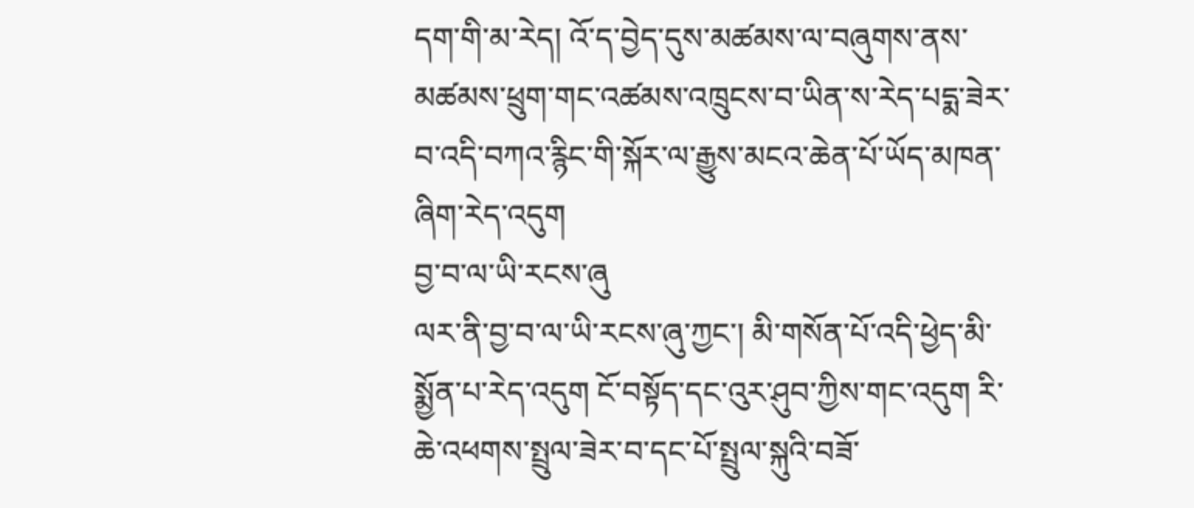དག་གི་མ་རེད། འོ་ད་བྱེད་དུས་མཚམས་ལ་བཞུགས་ནས་མཚམས་ཕྲུག་གང་འཚམས་འཁྲུངས་བ་ཡིན་ས་རེད་པདྨ་ཟེར་བ་འདི་བཀའ་རྙིང་གི་སྐོར་ལ་རྒྱུས་མངའ་ཆེན་པོ་ཡོད་མཁན་ཞིག་རེད་འདུག
བྱ་བ་ལ་ཡི་རངས་ཞུ
ལར་ནི་བྱ་བ་ལ་ཡི་རངས་ཞུ་ཀྱང་། མི་གསོན་པོ་འདི་ཕྱེད་མི་སྨྱོན་པ་རེད་འདུག ངོ་བསྟོད་དང་འུར་ཤུབ་ཀྱིས་གང་འདུག རི་ཆེ་འཕགས་སྤྲུལ་ཟེར་བ་དང་པོ་སྤྲུལ་སྐུའི་བཟོ་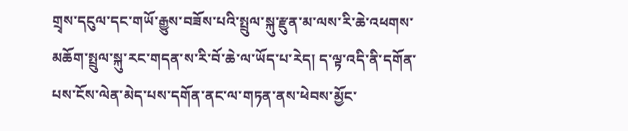གྲྭས་དངུལ་དང་གཡོ་རྒྱུས་བཟོས་པའི་སྤྲུལ་སྐུ་རྫུན་མ་ལས་རི་ཆེ་འཕགས་མཆོག་སྤྲུལ་སྐུ་རང་གདན་ས་རི་བོ་ཆེ་ལ་ཡོད་པ་རེད། ད་ལྟ་འདི་ནི་དགོན་པས་ངོས་ལེན་མེད་པས་དགོན་ནང་ལ་གཏན་ནས་ཕེབས་མྱོང་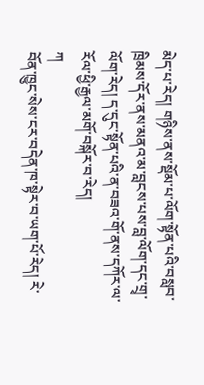མེད་པ་རེད། གཉིས་ནས་སྡོམ་པ་ལོག་སྟོན་པའི་བསླབ་ཁྲིམས་དོར་ནས་མནའ་མ་བླངས་པས་བླ་ལོག་དང་གྲྭ་ལོག་རེད། ད་དུང་སྟོན་པའི་ན་བཟའ་གོ་ནས་དཀོར་ལ་རོལ་ཕྱི་རྒྱལ་མགོ་བསྐོར་བ་རེད།
ཀ
བོན་ཁྱུང་སེས་ངར་བདེན་ཁ་སྟེར་བ་ཡག་པོ་རེད། རེ་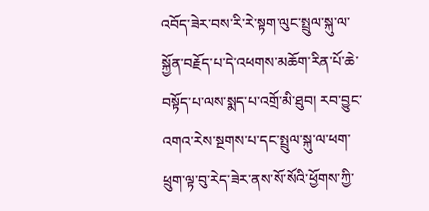འབོད་ཟེར་བས་རི་རེ་སྟག་ལུང་སྤྲུལ་སྐུ་ལ་སྐྱོན་བརྗོད་པ་དེ་འཕགས་མཆོག་རིན་པོ་ཆེ་བསྟོད་པ་ལས་སྨད་པ་འགྲོ་མི་ཐུབ། རབ་བྱུང་འགའ་རེས་སྔགས་པ་དང་སྤྲུལ་སྐུ་ལ་ཕག་ཕྲུག་ལྟ་བུ་རེད་ཟེར་ནས་སོ་སོའི་ཕྱོགས་ཀྱི་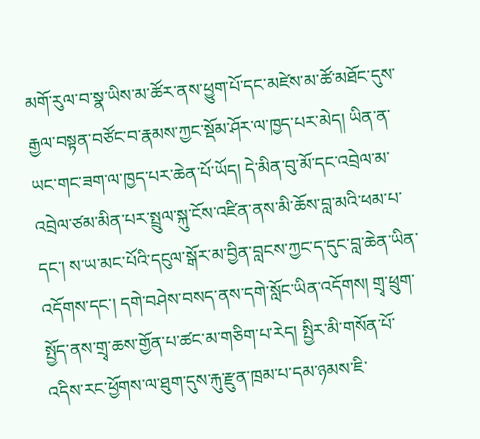མགོ་རུལ་བ་སྣ་ཡིས་མ་ཚོར་ནས་ཕྱུག་པོ་དང་མཛེས་མ་ཚོ་མཐོང་དུས་རྒྱལ་བསྟན་བཙོང་བ་རྣམས་ཀྱང་སྡོམ་ཤོར་ལ་ཁྱད་པར་མེད། ཡིན་ན་ཡང་གང་ཟག་ལ་ཁྱད་པར་ཆེན་པོ་ཡོད། དེ་མིན་བུ་མོ་དང་འབྲེལ་མ་འབྲེལ་ཙམ་མིན་པར་སྤྲུལ་སྐུ་ངོས་འཛིན་ནས་མི་ཆོས་བླ་མའི་ཕམ་པ་དང་། ས་ཡ་མང་པོའི་དངུལ་སྒོར་མ་བྱིན་བླངས་ཀྱང་ད་དུང་བླ་ཆེན་ཡིན་འདོགས་དང་། དགེ་བཤེས་བསད་ནས་དགེ་སློང་ཡིན་འདོགས། གྲྭ་ཕྲུག་སྤྱོད་ནས་གྲྭ་ཆས་གྱོན་པ་ཚང་མ་གཅིག་པ་རེད། སྤྱིར་མི་གསོན་པོ་འདིས་རང་ཕྱོགས་ལ་ཐུག་དུས་རྐུ་རྫུན་ཁྲམ་པ་དམ་ཉམས་ཇི་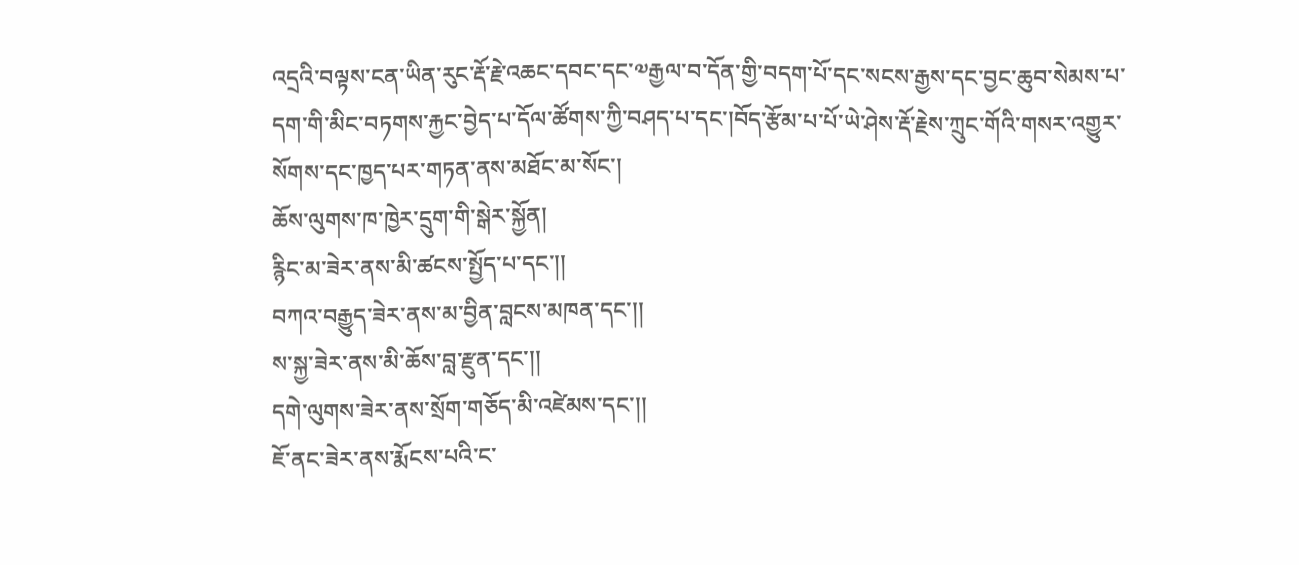འདྲའི་བལྟས་ངན་ཡིན་རུང་རྡོ་རྗེ་འཆང་དབང་དང་༧རྒྱལ་བ་དོན་གྱི་བདག་པོ་དང་སངས་རྒྱས་དང་བྱང་ཆུབ་སེམས་པ་དག་གི་མིང་བཏགས་རྐྱང་བྱེད་པ་དོལ་ཚོགས་ཀྱི་བཤད་པ་དང་།བོད་རྩོམ་པ་པོ་ཡེ་ཤེས་རྡོ་རྗེས་ཀྲུང་གོའི་གསར་འགྱུར་སོགས་དང་ཁྱད་པར་གཏན་ནས་མཐོང་མ་སོང་།
ཆོས་ལུགས་ཁ་ཁྱེར་དྲུག་གི་སྒེར་སྐྱོན།
རྙིང་མ་ཟེར་ནས་མི་ཚངས་སྤྱོད་པ་དང་།།
བཀའ་བརྒྱུད་ཟེར་ནས་མ་བྱིན་བླངས་མཁན་དང་།།
ས་སྐྱ་ཟེར་ནས་མི་ཆོས་བླ་རྫུན་དང་།།
དགེ་ལུགས་ཟེར་ནས་སྲོག་གཅོད་མི་འཛེམས་དང་།།
ཇོ་ནང་ཟེར་ནས་རྨོངས་པའི་ང་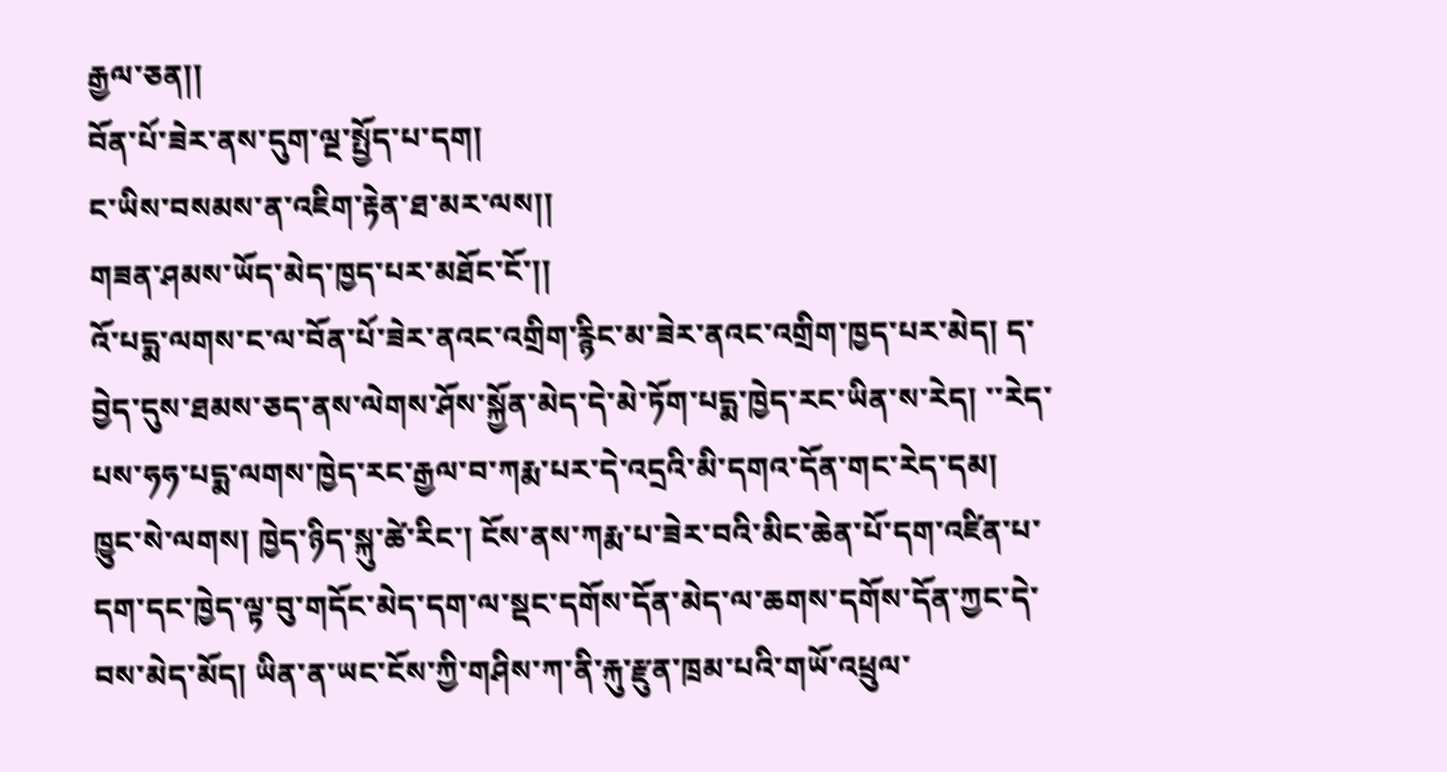རྒྱལ་ཅན།།
བོན་པོ་ཟེར་ནས་དུག་ལྔ་སྤྱོད་པ་དག།
ང་ཡིས་བསམས་ན་འཇིག་རྟེན་ཐ་མར་ལས།།
གཟན་ཤམས་ཡོད་མེད་ཁྱད་པར་མཐོང་ངོ་།།
འོ་པདྨ་ལགས་ང་ལ་བོན་པོ་ཟེར་ནའང་འགྲིག་རྙིང་མ་ཟེར་ནའང་འགྲིག་ཁྱད་པར་མེད། ད་བྱེད་དུས་ཐམས་ཅད་ནས་ལེགས་ཤོས་སྐྱོན་མེད་དེ་མེ་ཏོག་པདྨ་ཁྱེད་རང་ཡིན་ས་རེད། ་་རེད་པས་ཧཧ་པདྨ་ལགས་ཁྱེད་རང་རྒྱལ་བ་ཀརྨ་པར་དེ་འདྲའི་མི་དགའ་དོན་གང་རེད་དམ།
ཁྱུང་སེ་ལགས། ཁྱེད་ཉིད་སྐུ་ཚེ་རིང་། ངོས་ནས་ཀརྨ་པ་ཟེར་བའི་མིང་ཆེན་པོ་དག་འཛིན་པ་དག་དང་ཁྱེད་ལྟ་བུ་གདོང་མེད་དག་ལ་སྡང་དགོས་དོན་མེད་ལ་ཆགས་དགོས་དོན་ཀྱང་དེ་བས་མེད་མོད། ཡིན་ན་ཡང་ངོས་ཀྱི་གཤིས་ཀ་ནི་རྐུ་རྫུན་ཁྲམ་པའི་གཡོ་འཕྲུལ་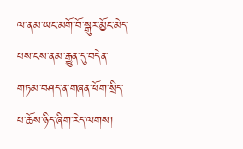ལ་ནམ་ཡང་མགོ་བོ་སྒུར་མྱོང་མེད་པས་ངས་ནམ་རྒྱུན་དུ་བདེན་གཏམ་བཤད་ན་གཞན་ཕོག་སྲིད་པ་ཆོས་ཉིད་ཞིག་རེད་ལགས།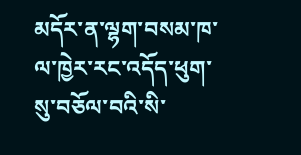མདོར་ན་ལྷག་བསམ་ཁ་ལ་ཁྱེར་རང་འདོད་ཕུག་སུ་བཅོལ་བའི་སི་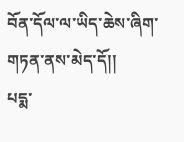བོན་དོལ་ལ་ཡིད་ཆེས་ཞིག་གཏན་ནས་མེད་དོ།།
པདྨ་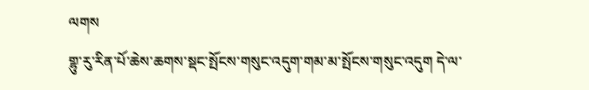ལགས
གྷུ་རུ་རིན་པོ་ཆེས་ཆགས་སྡང་སྤོངས་གསུང་འདུག་གམ་མ་སྤོངས་གསུང་འདུག དེ་ལ་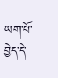ཡག་པོ་བྱེད་དེ་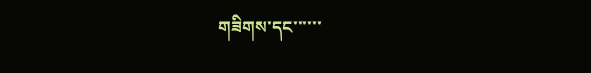གཟིགས་དང་་་་་་